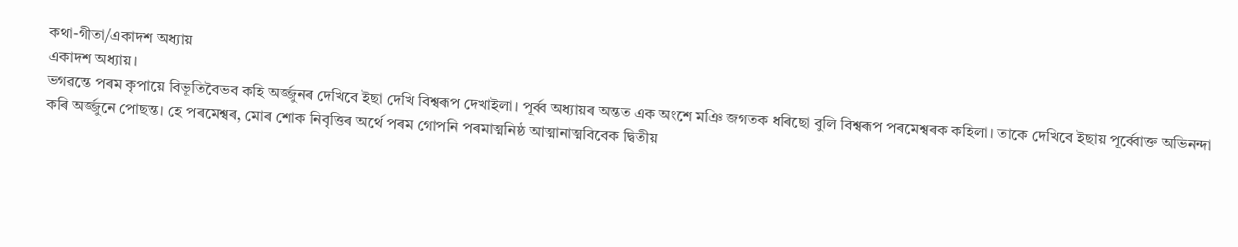কথা-গীতা/একাদশ অধ্যায়
একাদশ অধ্যায়।
ভগৱন্তে পৰম কৃপায়ে বিভূতিবৈভব কহি অৰ্জ্জুনৰ দেখিবে ইছা দেখি বিশ্বৰূপ দেখাইলা। পূৰ্ব্ব অধ্যায়ৰ অন্তত এক অংশে মঞি জগতক ধৰিছো বুলি বিশ্বৰূপ পৰমেশ্বৰক কহিলা। তাকে দেখিবে ইছায় পূৰ্ব্বোক্ত অভিনন্দা কৰি অৰ্জ্জুনে পোছন্ত। হে পৰমেশ্বৰ, মোৰ শোক নিবৃত্তিৰ অৰ্থে পৰম গোপনি পৰমাত্মনিষ্ঠ আত্মানাত্মবিবেক দ্বিতীয়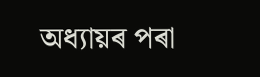অধ্যায়ৰ পৰা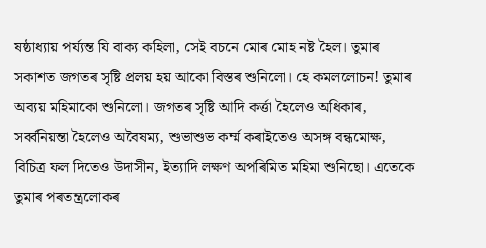ষষ্ঠাধ্যায় পৰ্য্যন্ত যি বাক্য কহিলা, সেই বচনে মোৰ মোহ নষ্ট হৈল। তুমাৰ সকাশত জগতৰ সৃষ্টি প্ৰলয় হয় আকো বিস্তৰ শুনিলো। হে কমললোচন! তুমাৰ অব্যয় মহিমাকো শুনিলো। জগতৰ সৃষ্টি আদি কৰ্ত্তা হৈলেও অধিকাৰ, সৰ্ব্বনিয়ন্তা হৈলেও অবৈষম্য, শুভাশুভ কৰ্ম্ম কৰাইতেও অসঙ্গ বন্ধমোক্ষ, বিচিত্ৰ ফল দিতেও উদাসীন, ইত্যাদি লক্ষণ অপৰিমিত মহিমা শুনিছো। এতেকে তুমাৰ পৰতন্ত্ৰলোকৰ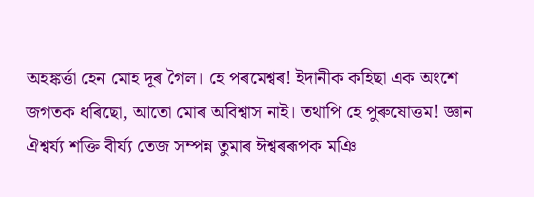অহঙ্কৰ্ত্তা হেন মোহ দূৰ গৈল। হে পৰমেশ্বৰ! ইদানীক কহিছা এক অংশে জগতক ধৰিছো, আতো মোৰ অবিশ্বাস নাই। তথাপি হে পুৰুষোত্তম! জ্ঞান ঐশ্বৰ্য্য শক্তি বীৰ্য্য তেজ সম্পন্ন তুমাৰ ঈশ্বৰৰূপক মঞি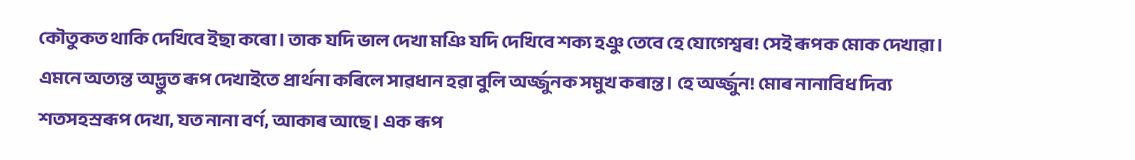কৌতুকত থাকি দেখিবে ইছা কৰো। তাক যদি ভাল দেখা মঞি যদি দেখিবে শক্য হঞু তেবে হে যোগেশ্বৰ! সেই ৰূপক মোক দেখাৱা। এমনে অত্যন্ত অদ্ভুত ৰূপ দেখাইতে প্ৰাৰ্থনা কৰিলে সাৱধান হৱা বুলি অৰ্জ্জুনক সমুখ কৰান্ত। হে অৰ্জ্জুন! মোৰ নানাবিধ দিব্য শতসহস্ৰৰূপ দেখা, যত নানা বৰ্ণ, আকাৰ আছে। এক ৰূপ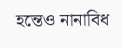হন্তেও নানাবিধ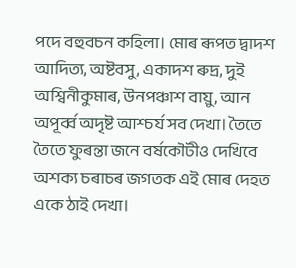পদে বহুবচন কহিলা। মোৰ ৰূপত দ্বাদশ আদিত্য, অষ্টবসু, একাদশ ৰুদ্ৰ, দুই অশ্বিনীকুমাৰ, উনপঞ্চাশ বায়ু, আন অপূৰ্ব্ব অদৃষ্ট আশ্চৰ্য সব দেখা। তৈতে তৈতে ফুৰন্তা জনে বৰ্ষকৌটীও দেখিবে অশক্য চৰাচৰ জগতক এই মোৰ দেহত একে ঠাই দেখা।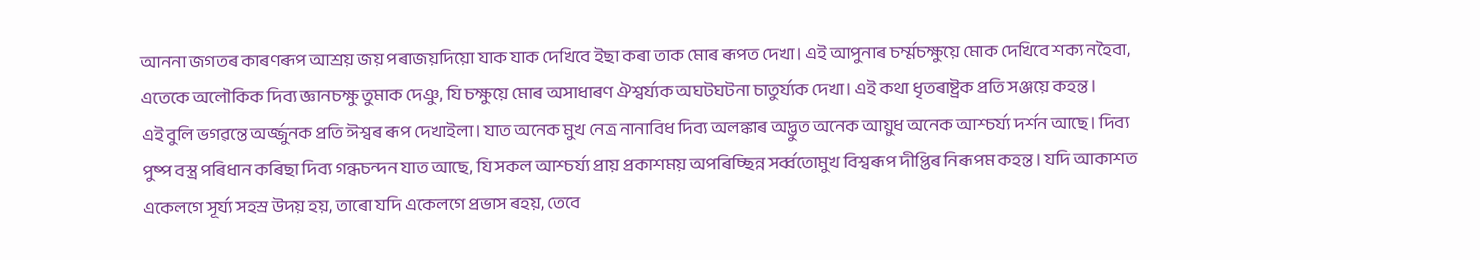আননা জগতৰ কাৰণৰূপ আশ্ৰয় জয় পৰাজয়দিয়ো যাক যাক দেখিবে ইছা কৰা তাক মোৰ ৰূপত দেখা। এই আপুনাৰ চৰ্ম্মচক্ষুয়ে মোক দেখিবে শক্য নহৈবা, এতেকে অলৌকিক দিব্য জ্ঞানচক্ষু তুমাক দেঞু, যি চক্ষুয়ে মোৰ অসাধাৰণ ঐশ্বৰ্য্যক অঘটঘটনা চাতুৰ্য্যক দেখা। এই কথা ধৃতৰাষ্ট্ৰক প্ৰতি সঞ্জয়ে কহন্ত।
এই বুলি ভগৱন্তে অৰ্জ্জুনক প্ৰতি ঈশ্বৰ ৰূপ দেখাইলা। যাত অনেক মুখ নেত্ৰ নানাবিধ দিব্য অলঙ্কাৰ অদ্ভুত অনেক আয়ুধ অনেক আশ্চৰ্য্য দৰ্শন আছে। দিব্য পুষ্প বস্ত্ৰ পৰিধান কৰিছা দিব্য গন্ধচন্দন যাত আছে, যি সকল আশ্চৰ্য্য প্ৰায় প্ৰকাশময় অপৰিচ্ছিন্ন সৰ্ব্বতোমুখ বিশ্বৰূপ দীপ্তিৰ নিৰূপম কহন্ত। যদি আকাশত একেলগে সূৰ্য্য সহস্ৰ উদয় হয়, তাৰো যদি একেলগে প্ৰভাস ৰহয়, তেবে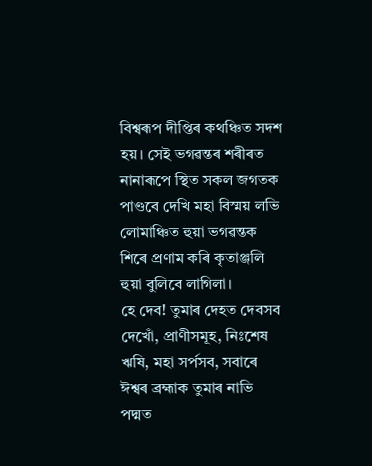বিশ্বৰূপ দীপ্তিৰ কথঞ্চিত সদশ হয়। সেই ভগৱন্তৰ শৰীৰত নানাৰূপে স্থিত সকল জগতক পাণ্ডবে দেখি মহা বিস্ময় লভি লোমাঞ্চিত হুয়া ভগৱন্তক শিৰে প্ৰণাম কৰি কৃতাঞ্জলি হুয়া বুলিবে লাগিলা।
হে দেব! তুমাৰ দেহত দেবসব দেখোঁ, প্ৰাণীসমূহ, নিঃশেষ ঋষি, মহা সৰ্পসব, সবাৰে ঈশ্বৰ ব্ৰহ্মাক তুমাৰ নাভি পদ্মত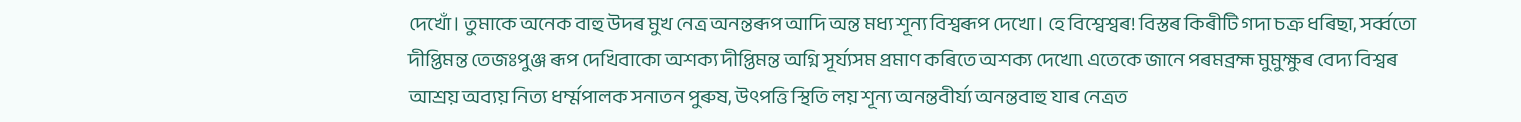দেখোঁ। তুমাকে অনেক বাহু উদৰ মুখ নেত্ৰ অনন্তৰূপ আদি অন্ত মধ্য শূন্য বিশ্বৰূপ দেখো। হে বিশ্বেশ্বৰ! বিস্তৰ কিৰীটি গদা চক্ৰ ধৰিছা, সৰ্ব্বতো দীপ্তিমন্ত তেজঃপুঞ্জ ৰূপ দেখিবাকো অশক্য দীপ্তিমন্ত অগ্নি সূৰ্য্যসম প্ৰমাণ কৰিতে অশক্য দেখো৷ এতেকে জানে পৰমব্ৰহ্ম মুমুক্ষুৰ বেদ্য বিশ্বৰ আশ্ৰয় অব্যয় নিত্য ধৰ্ম্মপালক সনাতন পুৰুষ, উৎপত্তি স্থিতি লয় শূন্য অনন্তবীৰ্য্য অনন্তবাহু যাৰ নেত্ৰত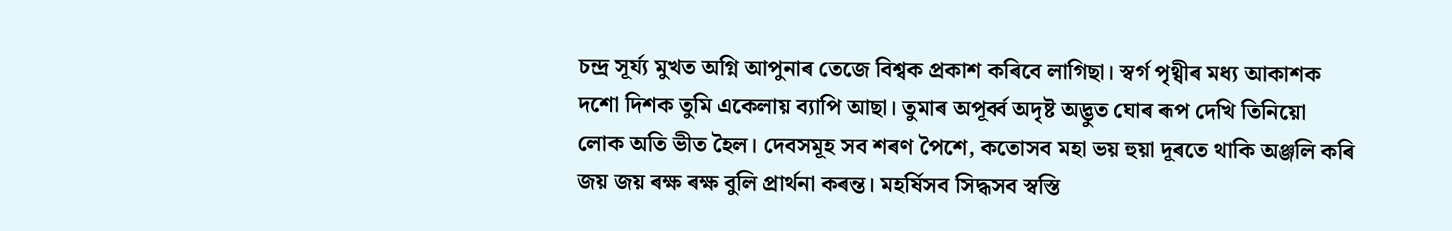চন্দ্ৰ সূৰ্য্য মুখত অগ্নি আপুনাৰ তেজে বিশ্বক প্ৰকাশ কৰিবে লাগিছা। স্বৰ্গ পৃথ্বীৰ মধ্য আকাশক দশো দিশক তুমি একেলায় ব্যাপি আছা। তুমাৰ অপূৰ্ব্ব অদৃষ্ট অদ্ভুত ঘোৰ ৰূপ দেখি তিনিয়ো লোক অতি ভীত হৈল। দেবসমূহ সব শৰণ পৈশে, কতোসব মহা ভয় হুয়া দূৰতে থাকি অঞ্জলি কৰি জয় জয় ৰক্ষ ৰক্ষ বুলি প্ৰাৰ্থনা কৰন্ত। মহৰ্ষিসব সিদ্ধসব স্বস্তি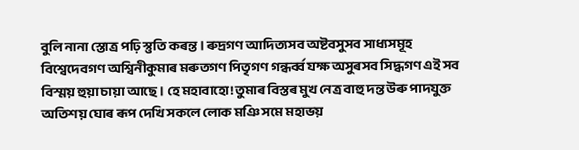বুলি নানা স্তোত্ৰ পঢ়ি স্তুতি কৰন্ত। ৰুদ্ৰগণ আদিত্যসব অষ্টবসুসব সাধ্যসমূহ বিশ্বেদেবগণ অশ্বিনীকুমাৰ মৰুতগণ পিতৃগণ গন্ধৰ্ব্ব যক্ষ অসুৰসব সিদ্ধগণ এই সব বিস্ময় হুয়া চায়া আছে। হে মহাবাহো! তুমাৰ বিস্তৰ মুখ নেত্ৰ বাহু দন্ত উৰু পাদযুক্ত অতিশয় ঘোৰ ৰূপ দেখি সকলে লোক মঞি সমে মহাভয়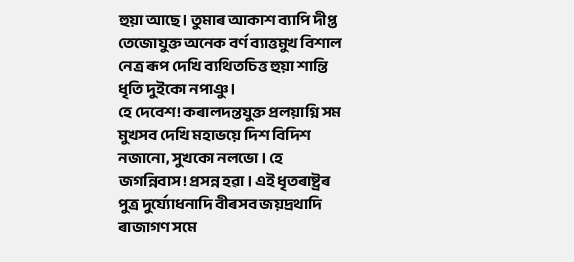হুয়া আছে। তুমাৰ আকাশ ব্যাপি দীপ্ত তেজোযুক্ত অনেক বৰ্ণ ব্যাত্তমুখ বিশাল নেত্ৰ ৰূপ দেখি ব্যথিতচিত্ত হুয়া শান্তি ধৃতি দুইকো নপাঞু।
হে দেবেশ! কৰালদন্তযুক্ত প্ৰলয়াগ্নি সম মুখসব দেখি মহাভয়ে দিশ বিদিশ নজানো, সুখকো নলভো। হে জগন্নিবাস! প্ৰসন্ন হৱা। এই ধৃতৰাষ্ট্ৰৰ পুত্ৰ দুৰ্য্যোধনাদি বীৰসব জয়দ্ৰথাদি ৰাজাগণ সমে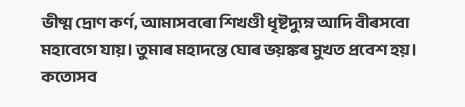ভীষ্ম দ্ৰোণ কৰ্ণ, আমাসবৰো শিখণ্ডী ধৃষ্টদ্যুম্ন আদি বীৰসবো মহাবেগে যায়। তুমাৰ মহাদন্তে ঘোৰ ভয়ঙ্কৰ মুখত প্ৰবেশ হয়। কতোসব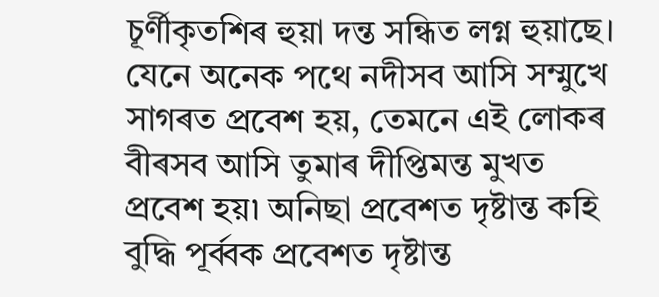চূৰ্ণীকৃতশিৰ হুয়া দন্ত সন্ধিত লগ্ন হুয়াছে। যেনে অনেক পথে নদীসব আসি সম্মুখে সাগৰত প্ৰবেশ হয়, তেমনে এই লোকৰ বীৰসব আসি তুমাৰ দীপ্তিমন্ত মুখত প্ৰবেশ হয়৷ অনিছা প্ৰবেশত দৃষ্টান্ত কহি বুদ্ধি পূৰ্ব্বক প্ৰবেশত দৃষ্টান্ত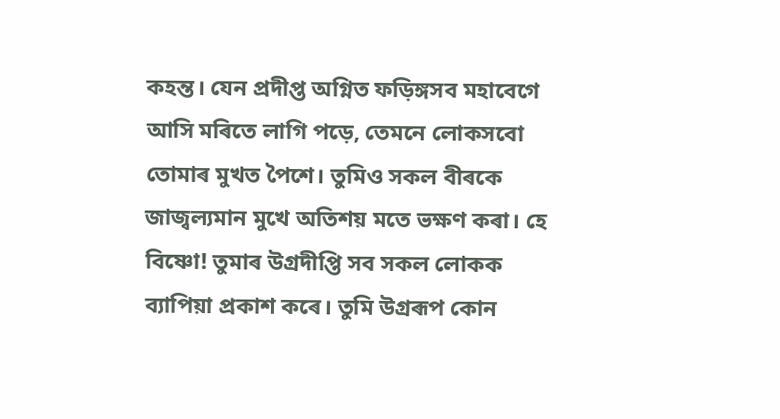কহন্ত। যেন প্ৰদীপ্ত অগ্নিত ফড়িঙ্গসব মহাবেগে আসি মৰিতে লাগি পড়ে, তেমনে লোকসবো তোমাৰ মুখত পৈশে। তুমিও সকল বীৰকে জাজ্বল্যমান মুখে অতিশয় মতে ভক্ষণ কৰা। হে বিষ্ণো! তুমাৰ উগ্ৰদীপ্তি সব সকল লোকক ব্যাপিয়া প্ৰকাশ কৰে। তুমি উগ্ৰৰূপ কোন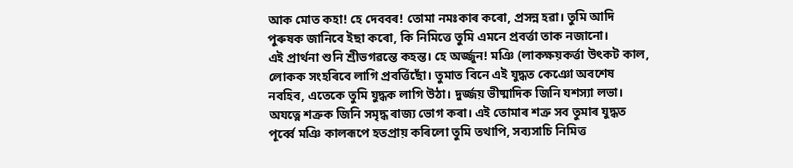আক মোত কহা! হে দেববৰ! তোমা নমঃকাৰ কৰো, প্ৰসন্ন হৱা। তুমি আদি পুৰুষক জানিবে ইছা কৰো, কি নিমিত্তে তুমি এমনে প্ৰবৰ্ত্তা তাক নজানো।
এই প্ৰাৰ্থনা শুনি শ্ৰীভগৱন্তে কহন্ত। হে অৰ্জ্জুন! মঞি (লাকক্ষয়কৰ্ত্তা উৎকট কাল, লোকক সংহৰিবে লাগি প্ৰবৰ্ত্তিছোঁ। তুমাত বিনে এই যুদ্ধত কেঞো অবশেষ নবহিব, এতেকে তুমি যুদ্ধক লাগি উঠা। দুৰ্জ্জয় ভীষ্মাদিক জিনি যশস্যা লভা। অযত্নে শত্ৰুক জিনি সমৃদ্ধ ৰাজ্য ভোগ কৰা। এই তোমাৰ শত্ৰু সব তুমাৰ যুদ্ধত পূৰ্ব্বে মঞি কালৰূপে হতপ্ৰায় কৰিলো তুমি তথাপি, সব্যসাচি নিমিত্ত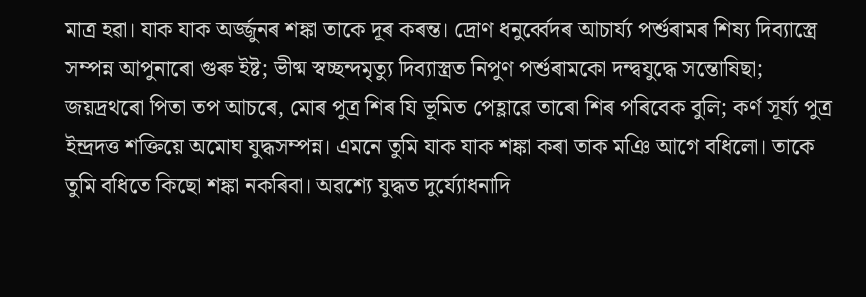মাত্ৰ হৱা। যাক যাক অৰ্জ্জুনৰ শঙ্কা তাকে দূৰ কৰন্ত। দ্ৰোণ ধনুৰ্ব্বেদৰ আচাৰ্য্য পৰ্শুৰামৰ শিষ্য দিব্যাস্ত্ৰে সম্পন্ন আপুনাৰো গুৰু ইষ্ট; ভীষ্ম স্বচ্ছন্দমৃত্যু দিব্যাস্ত্ৰত নিপুণ পৰ্শুৰামকো দন্দ্বযুদ্ধে সন্তোষিছা; জয়দ্ৰথৰো পিতা তপ আচৰে, মোৰ পুত্ৰ শিৰ যি ভূমিত পেহ্লাৱে তাৰো শিৰ পৰিবেক বুলি; কৰ্ণ সূৰ্য্য পুত্ৰ ইন্দ্ৰদত্ত শক্তিয়ে অমোঘ যুদ্ধসম্পন্ন। এমনে তুমি যাক যাক শঙ্কা কৰা তাক মঞি আগে বধিলো। তাকে তুমি বধিতে কিছো শঙ্কা নকৰিবা। অৱশ্যে যুদ্ধত দুৰ্য্যোধনাদি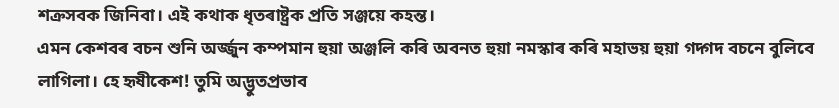শক্ৰসবক জিনিবা। এই কথাক ধৃতৰাষ্ট্ৰক প্ৰতি সঞ্জয়ে কহন্ত।
এমন কেশবৰ বচন শুনি অৰ্জ্জুন কম্পমান হুয়া অঞ্জলি কৰি অবনত হুয়া নমস্কাৰ কৰি মহাভয় হুয়া গদ্গদ বচনে বুলিবে লাগিলা। হে হৃষীকেশ! তুমি অদ্ভুতপ্ৰভাব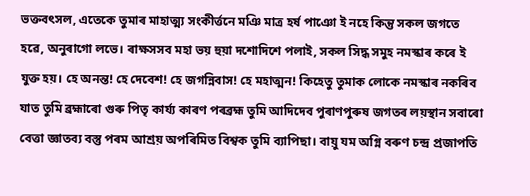ভক্তবৎসল, এতেকে তুমাৰ মাহাত্ম্য সংকীৰ্ত্তনে মঞি মাত্ৰ হৰ্ষ পাঞো ই নহে কিন্তু সকল জগতে হৱে, অনুৰাগো লভে। ৰাক্ষসসব মহা ভয় হুয়া দশোদিশে পলাই, সকল সিদ্ধ সমুহ নমস্কাৰ কৰে ই যুক্ত হয়। হে অনন্ত! হে দেবেশ! হে জগন্নিবাস! হে মহাত্মন! কিহেতু তুমাক লোকে নমস্কাৰ নকৰিব যাত তুমি ব্ৰহ্মাৰো গুৰু পিতৃ কাৰ্য্য কাৰণ পৰব্ৰহ্ম তুমি আদিদেব পুৰাণপুৰুষ জগতৰ লয়স্থান সবাৰো বেত্তা জ্ঞাতব্য বস্তু পৰম আশ্ৰয় অপৰিমিত বিশ্বক তুমি ব্যাপিছা। বায়ু যম অগ্নি বৰুণ চন্দ্ৰ প্ৰজাপতি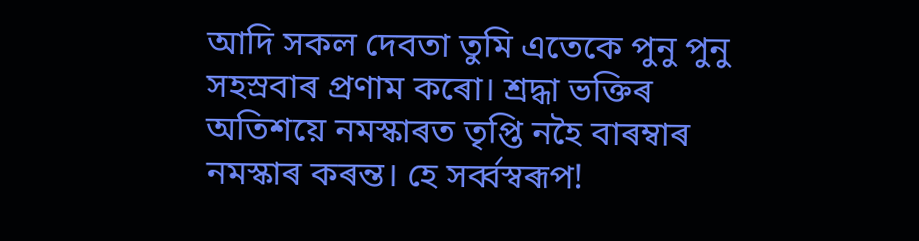আদি সকল দেবতা তুমি এতেকে পুনু পুনু সহস্ৰবাৰ প্ৰণাম কৰো। শ্ৰদ্ধা ভক্তিৰ অতিশয়ে নমস্কাৰত তৃপ্তি নহৈ বাৰম্বাৰ নমস্কাৰ কৰন্ত। হে সৰ্ব্বস্বৰূপ!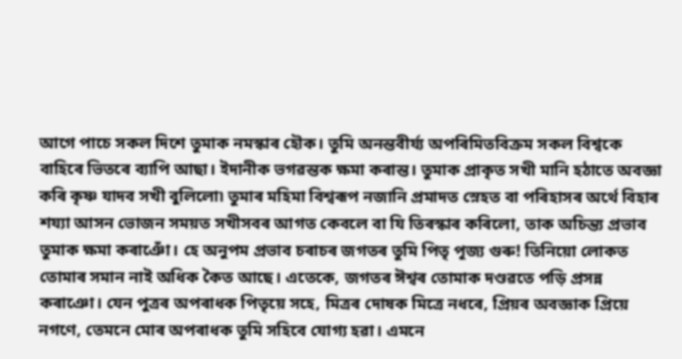আগে পাচে সকল দিশে তুমাক নমস্কাৰ হৌক। তুমি অনন্তবীৰ্য্য অপৰিমিতবিক্ৰম সকল বিশ্বকে বাহিৰে ভিতৰে ব্যাপি আছা। ইদানীক ভগৱন্তক ক্ষমা কৰান্ত। তুমাক প্ৰাকৃত সখী মানি হঠাতে অবজ্ঞা কৰি কৃষ্ণ যাদব সখী বুলিলো৷ তুমাৰ মহিমা বিশ্বৰূপ নজানি প্ৰমাদত স্নেহত বা পৰিহাসৰ অৰ্থে বিহাৰ শয্যা আসন ভোজন সময়ত সখীসবৰ আগত কেবলে বা যি তিৰস্কাৰ কৰিলো, তাক অচিন্ত্য প্ৰভাব তুমাক ক্ষমা কৰাঞোঁ। হে অনুপম প্ৰভাব চৰাচৰ জগতৰ তুমি পিতৃ পূজ্য গুৰু! তিনিয়ো লোকত তোমাৰ সমান নাই অধিক কৈত আছে। এতেকে, জগতৰ ঈশ্বৰ তোমাক দণ্ডৱতে পড়ি প্ৰসন্ন কৰাঞো। যেন পুত্ৰৰ অপৰাধক পিতৃয়ে সহে, মিত্ৰৰ দোষক মিত্ৰে নধৰে, প্ৰিয়ৰ অবজ্ঞাক প্ৰিয়ে নগণে, তেমনে মোৰ অপৰাধক তুমি সহিবে যোগ্য হৱা। এমনে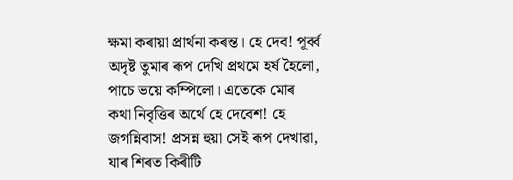ক্ষমা কৰায়া প্ৰাৰ্থনা কৰন্ত। হে দেব! পূৰ্ব্ব অদৃষ্ট তুমাৰ ৰূপ দেখি প্ৰথমে হৰ্ষ হৈলো, পাচে ভয়ে কম্পিলো। এতেকে মোৰ কথা নিবৃত্তিৰ অৰ্থে হে দেবেশ! হে জগন্নিবাস! প্ৰসন্ন হুয়া সেই ৰূপ দেখাৱা, যাৰ শিৰত কিৰীটি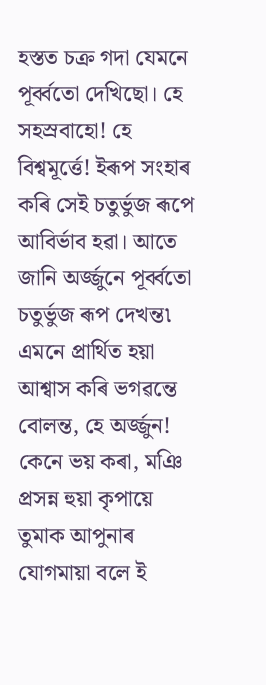হস্তত চক্ৰ গদা যেমনে পূৰ্ব্বতো দেখিছো। হে সহস্ৰবাহো! হে বিশ্বমূৰ্ত্তে! ইৰূপ সংহাৰ কৰি সেই চতুৰ্ভুজ ৰূপে আবিৰ্ভাব হৱা। আতে জানি অৰ্জ্জুনে পূৰ্ব্বতো চতুৰ্ভুজ ৰূপ দেখন্ত৷ এমনে প্ৰাৰ্থিত হয়া আশ্বাস কৰি ভগৱন্তে বোলন্ত, হে অৰ্জ্জুন! কেনে ভয় কৰা, মঞি প্ৰসন্ন হুয়া কৃপায়ে তুমাক আপুনাৰ যোগমায়া বলে ই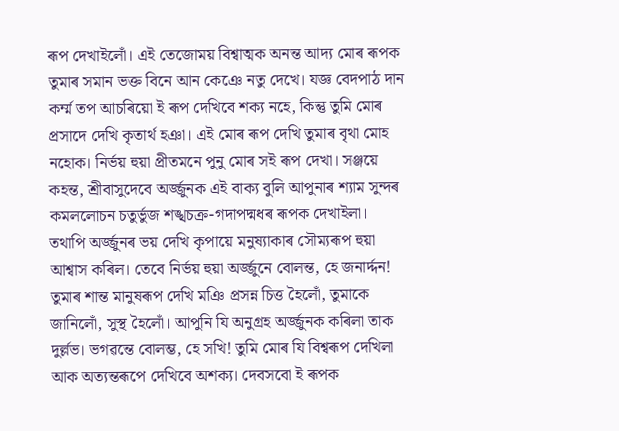ৰূপ দেখাইলোঁ। এই তেজোময় বিশ্বাত্মক অনন্ত আদ্য মোৰ ৰূপক তুমাৰ সমান ভক্ত বিনে আন কেঞে নতু দেখে। যজ্ঞ বেদপাঠ দান কৰ্ম্ম তপ আচৰিয়ো ই ৰূপ দেখিবে শক্য নহে, কিন্তু তুমি মোৰ প্ৰসাদে দেখি কৃতাৰ্থ হঞা। এই মোৰ ৰূপ দেখি তুমাৰ বৃথা মোহ নহোক। নিৰ্ভয় হুয়া প্ৰীতমনে পুনু মোৰ সই ৰূপ দেখা। সঞ্জয়ে কহন্ত, শ্ৰীবাসুদেবে অৰ্জ্জুনক এই বাক্য বুলি আপুনাৰ শ্যাম সুন্দৰ কমললোচন চতুৰ্ভুজ শঙ্খচক্ৰ-গদাপদ্মধৰ ৰূপক দেখাইলা।
তথাপি অৰ্জ্জুনৰ ভয় দেখি কৃপায়ে মনুষ্যাকাৰ সৌম্যৰূপ হুয়া আশ্বাস কৰিল। তেবে নিৰ্ভয় হুয়া অৰ্জ্জুনে বোলন্ত, হে জনাৰ্দ্দন! তুমাৰ শান্ত মানুষৰূপ দেখি মঞি প্ৰসন্ন চিত্ত হৈলোঁ, তুমাকে জানিলোঁ, সুস্থ হৈলোঁ। আপুনি যি অনুগ্ৰহ অৰ্জ্জুনক কৰিলা তাক দুৰ্ল্লভ। ভগৱন্তে বোলম্ভ, হে সখি! তুমি মোৰ যি বিশ্বৰূপ দেখিলা আক অত্যন্তৰূপে দেখিবে অশক্য। দেবসবো ই ৰূপক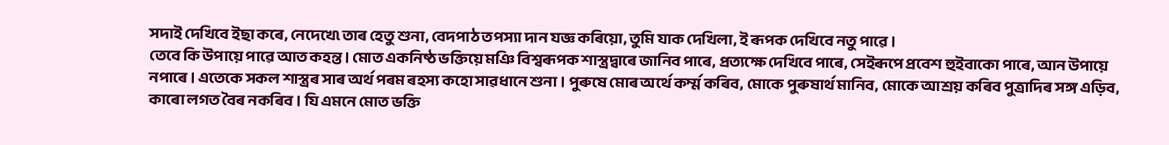সদাই দেখিবে ইছা কৰে, নেদেখে৷ তাৰ হেতু শুনা, বেদপাঠ তপস্যা দান যজ্ঞ কৰিয়ো, তুমি যাক দেখিলা, ই ৰূপক দেখিবে নতু পাৱে।
তেবে কি উপায়ে পাৱে আত কহন্ত। মোত একনিষ্ঠ ভক্তিয়ে মঞি বিশ্বৰূপক শাস্ত্ৰদ্বাৰে জানিব পাৰে, প্ৰত্যক্ষে দেখিবে পাৰে, সেইৰূপে প্ৰবেশ হুইবাকো পাৰে, আন উপায়ে নপাৰে। এতেকে সকল শাস্ত্ৰৰ সাৰ অৰ্থ পৰম ৰহস্য কহো সাৱধানে শুনা। পুৰুষে মোৰ অৰ্থে কৰ্ম্ম কৰিব, মোকে পুৰুষাৰ্থ মানিব, মোকে আশ্ৰয় কৰিব পুত্ৰাদিৰ সঙ্গ এড়িব, কাৰো লগত বৈৰ নকৰিব। যি এমনে মোত ভক্তি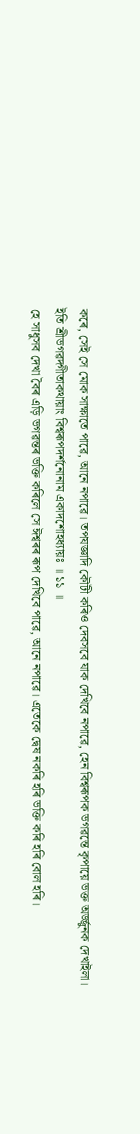কৰে, সেই সে মোক সাক্ষাতে পাৱে, আনে নপাৱে। তপযজ্ঞাদি কৌটী কৰিও দেবসবে যাক দেখিবে নপাৱে, হেন বিশ্বৰূপক ভগৱন্তে কৃপায়ে ভক্ত অৰ্জ্জুনক দেখাইলা।
ইতি শ্ৰীভগৱদ্গীতাকথায়াং বিশ্বৰূপদৰ্শনোনাম একাদশোহধ্যায়ঃ ॥ ১১ ॥
হে সাধুসব দেখা বৈৰ এড়ি ভগৱন্তৰ ভক্তি কৰিলে সে ঈশ্বৰৰ ৰূপ দেখিবে পাৱে, আনে নপাৱে। এতেকে দ্বেষ নকৰি হৰি ভক্তি কৰি হৰি বোল হৰি।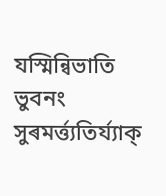যস্মিন্বিভাতি ভুবনং সুৰমৰ্ত্ত্যতিৰ্য্যাক্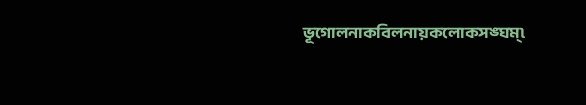ভূগোলনাকবিলনায়কলোকসঙ্ঘম্৷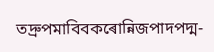তদ্ৰুপমাবিবকৰোন্নিজপাদপদ্ম-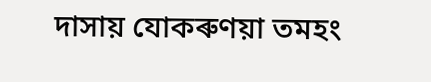দাসায় যোকৰুণয়া তমহং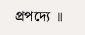প্ৰপদ্যে ॥